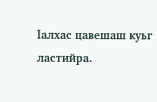ӏалхас цавешаш куьг ластийра.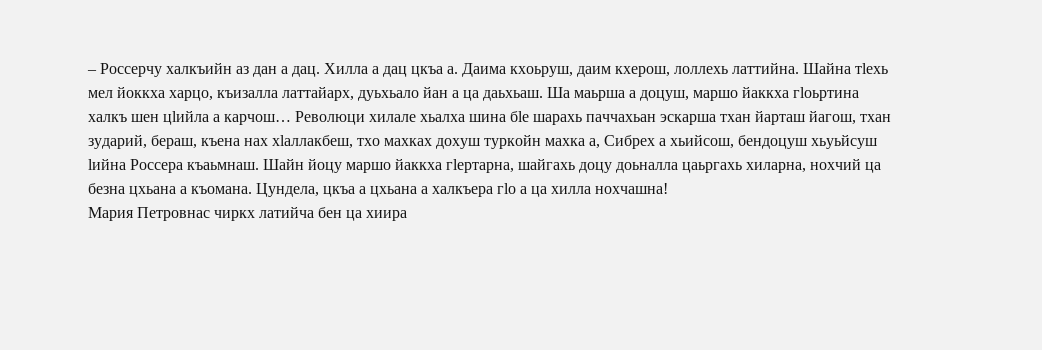– Россерчу халкъийн аз дан а дац. Хилла а дац цкъа а. Даима кхоьруш, даим кхерош, лоллехь латтийна. Шайна тӏехь мел йоккха харцо, къизалла латтайарх, дуьхьало йан а ца даьхьаш. Ша маьрша а доцуш, маршо йаккха гӏоьртина халкъ шен цӏийла а карчош… Революци хилале хьалха шина бӏе шарахь паччахьан эскарша тхан йарташ йагош, тхан зударий, бераш, къена нах хӏаллакбеш, тхо махках дохуш туркойн махка а, Сибрех а хьийсош, бендоцуш хьуьйсуш ӏийна Россера къаьмнаш. Шайн йоцу маршо йаккха гӏертарна, шайгахь доцу доьналла цаьргахь хиларна, нохчий ца безна цхьана а къомана. Цундела, цкъа а цхьана а халкъера гӏо а ца хилла нохчашна!
Мария Петровнас чиркх латийча бен ца хиира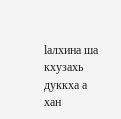ӏалхина ша кхузахь дуккха а хан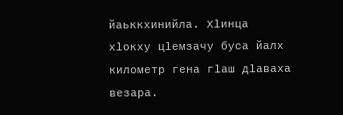йаьккхинийла. Хӏинца хӏокху цӏемзачу буса йалх километр гена гӏаш дӏаваха везара.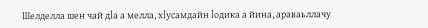Шелделла шен чай дӏа а мелла, хӏусамдайн ӏодика а йина, араваьллачу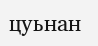цуьнан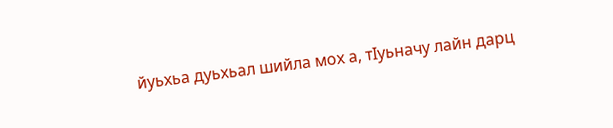йуьхьа дуьхьал шийла мох а, тӏуьначу лайн дарц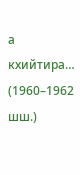а кхийтира…
(1960–1962 шш.)